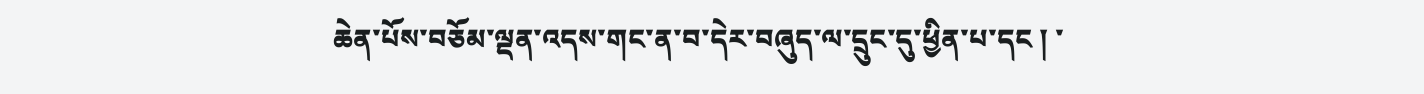ཆེན་པོས་བཅོམ་ལྡན་འདས་གང་ན་བ་དེར་བཞུད་ལ་དྲུང་དུ་ཕྱིན་པ་དང ། ་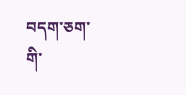བདག་ཅག་གི་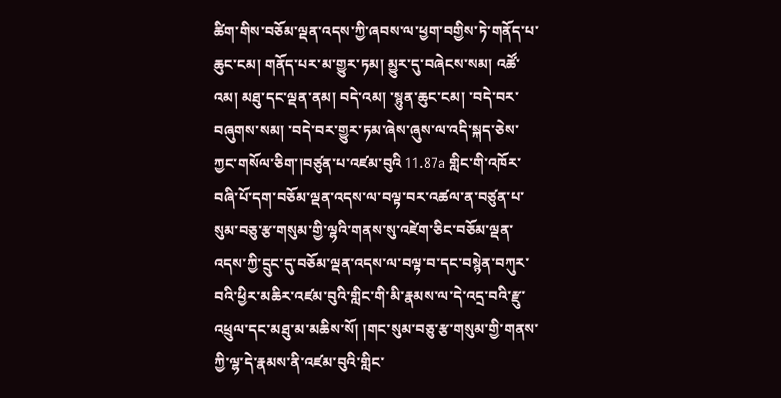ཚིག་གིས་བཅོམ་ལྡན་འདས་ཀྱི་ཞབས་ལ་ཕྱག་བགྱིས་ཏེ་གནོད་པ་ཆུང་ངམ། གནོད་པར་མ་གྱུར་ཏམ། མྱུར་དུ་བཞེངས་སམ། འཚོ་འམ། མཐུ་དང་ལྡན་ནམ། བདེ་འམ། ་སྙུན་ཆུང་ངམ། ་བདེ་བར་བཞུགས་སམ། ་བདེ་བར་གྱུར་ཏམ་ཞེས་ཞུས་ལ་འདི་སྐད་ཅེས་ཀྱང་གསོལ་ཅིག་།བཙུན་པ་འཛམ་བུའི 11.87a གླིང་གི་འཁོར་བཞི་པོ་དག་བཅོམ་ལྡན་འདས་ལ་བལྟ་བར་འཚལ་ན་བཙུན་པ་སུམ་བཅུ་རྩ་གསུམ་གྱི་ལྷའི་གནས་སུ་འཛེག་ཅིང་བཅོམ་ལྡན་འདས་ཀྱི་དྲུང་དུ་བཅོམ་ལྡན་འདས་ལ་བལྟ་བ་དང་བསྙེན་བཀུར་བའི་ཕྱིར་མཆིར་འཛམ་བུའི་གླིང་གི་མི་རྣམས་ལ་དེ་འདྲ་བའི་རྫུ་འཕྲུལ་དང་མཐུ་མ་མཆིས་སོ། །གང་སུམ་བཅུ་རྩ་གསུམ་གྱི་གནས་ཀྱི་ལྷ་དེ་རྣམས་ནི་འཛམ་བུའི་གླིང་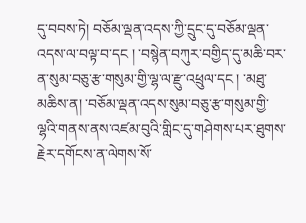དུ་བབས་ཏེ། བཅོམ་ལྡན་འདས་ཀྱི་དྲུང་དུ་བཅོམ་ལྡན་འདས་ལ་བལྟ་བ་དང ། ་བསྙེན་བཀུར་བགྱིད་དུ་མཆི་བར་ན་སུམ་བཅུ་རྩ་གསུམ་གྱི་ལྷ་ལ་རྫུ་འཕྲུལ་དང ། ་མཐུ་མཆིས་ན། ་བཅོམ་ལྡན་འདས་སུམ་བཅུ་རྩ་གསུམ་གྱི་ལྷའི་གནས་ནས་འཛམ་བུའི་གླིང་དུ་གཤེགས་པར་ཐུགས་རྗེར་དགོངས་ན་ལེགས་སོ་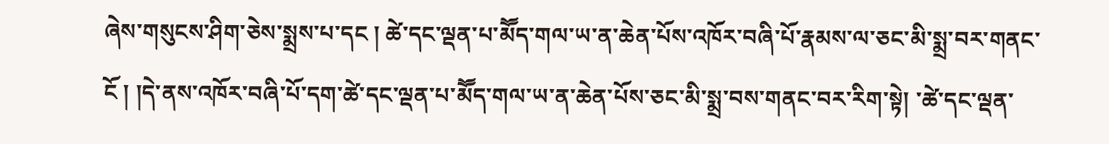ཞེས་གསུངས་ཤིག་ཅེས་སྨྲས་པ་དང ། ཚེ་དང་ལྡན་པ་མཽད་གལ་ཡ་ན་ཆེན་པོས་འཁོར་བཞི་པོ་རྣམས་ལ་ཅང་མི་སྨྲ་བར་གནང་ངོ ། །དེ་ནས་འཁོར་བཞི་པོ་དག་ཚེ་དང་ལྡན་པ་མཽད་གལ་ཡ་ན་ཆེན་པོས་ཅང་མི་སྨྲ་བས་གནང་བར་རིག་སྟེ། ་ཚེ་དང་ལྡན་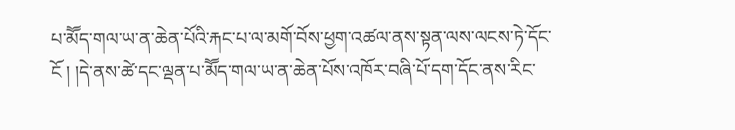པ་མཽད་གལ་ཡ་ན་ཆེན་པོའི་རྐང་པ་ལ་མགོ་བོས་ཕྱག་འཚལ་ནས་སྟན་ལས་ལངས་ཏེ་དོང་ངོ ། །དེ་ནས་ཚེ་དང་ལྡན་པ་མཽད་གལ་ཡ་ན་ཆེན་པོས་འཁོར་བཞི་པོ་དག་དོང་ནས་རིང་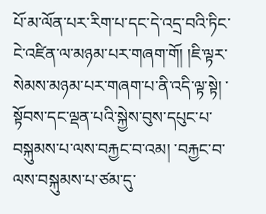པོ་མ་ལོན་པར་རིག་པ་དང་དེ་འདྲ་བའི་ཏིང་ངེ་འཛིན་ལ་མཉམ་པར་གཞག་གོ། །ཇི་ལྟར་སེམས་མཉམ་པར་གཞག་པ་ནི་འདི་ལྟ་སྟེ། ་སྟོབས་དང་ལྡན་པའི་སྐྱེས་བུས་དཔུང་པ་བསྐུམས་པ་ལས་བརྐྱང་བ་འམ། ་བརྐྱང་བ་ལས་བསྐུམས་པ་ཙམ་དུ་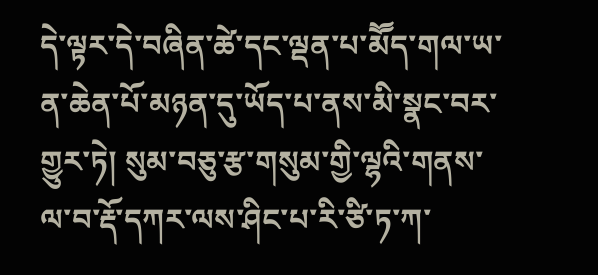དེ་ལྟར་དེ་བཞིན་ཚེ་དང་ལྡན་པ་མཽད་གལ་ཡ་ན་ཆེན་པོ་མཉན་དུ་ཡོད་པ་ནས་མི་སྣང་བར་གྱུར་ཏེ། སུམ་བཅུ་རྩ་གསུམ་གྱི་ལྷའི་གནས་ལ་བ་རྡོ་དཀར་ལས་ཤིང་པ་རི་ཙི་ཏ་ཀ་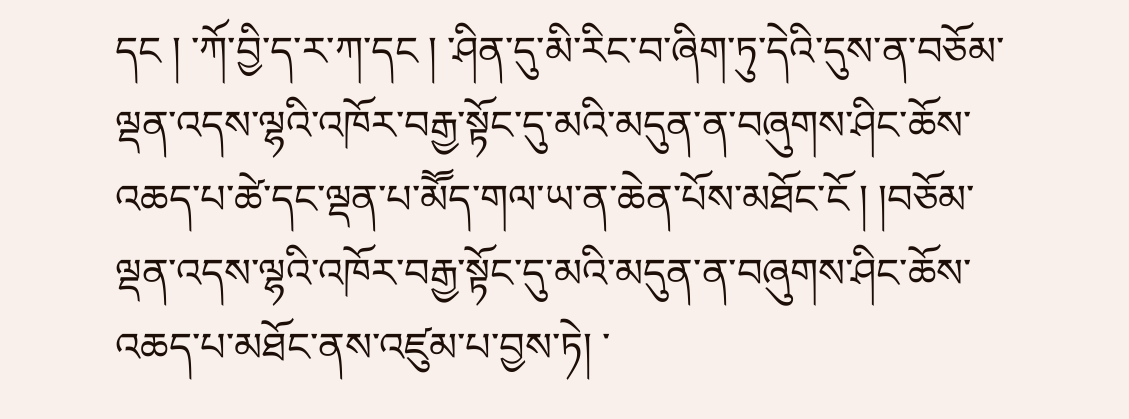དང ། ་ཀོ་བྱི་ད་ར་ཀ་དང ། ་ཤིན་དུ་མི་རིང་བ་ཞིག་ཏུ་དེའི་དུས་ན་བཅོམ་ལྡན་འདས་ལྷའི་འཁོར་བརྒྱ་སྟོང་དུ་མའི་མདུན་ན་བཞུགས་ཤིང་ཆོས་འཆད་པ་ཚེ་དང་ལྡན་པ་མཽད་གལ་ཡ་ན་ཆེན་པོས་མཐོང་ངོ ། །བཅོམ་ལྡན་འདས་ལྷའི་འཁོར་བརྒྱ་སྟོང་དུ་མའི་མདུན་ན་བཞུགས་ཤིང་ཆོས་འཆད་པ་མཐོང་ནས་འཛུམ་པ་བྱས་ཏེ། ་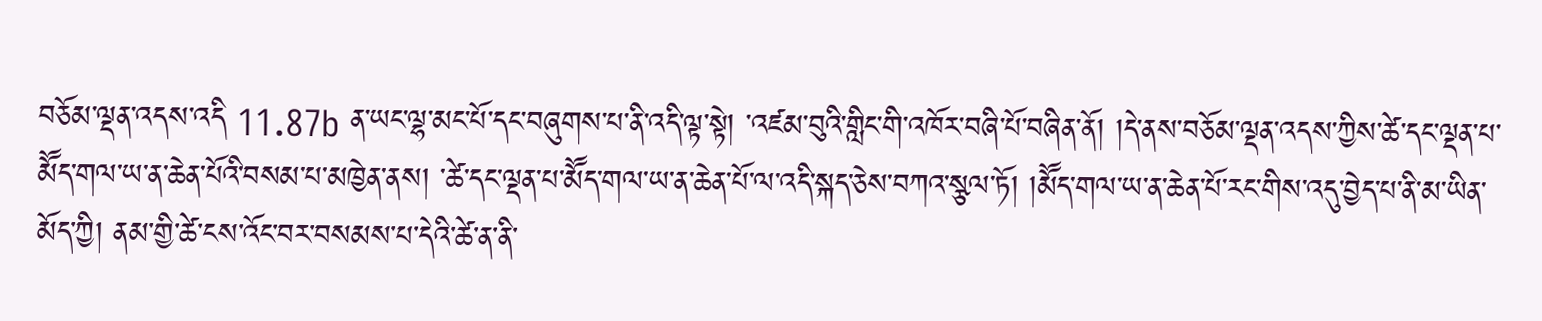བཅོམ་ལྡན་འདས་འདི 11.87b ན་ཡང་ལྷ་མང་པོ་དང་བཞུགས་པ་ནི་འདི་ལྟ་སྟེ། ་འཛམ་བུའི་གླིང་གི་འཁོར་བཞི་པོ་བཞིན་ནོ། །དེ་ནས་བཅོམ་ལྡན་འདས་ཀྱིས་ཚེ་དང་ལྡན་པ་མཽད་གལ་ཡ་ན་ཆེན་པོའི་བསམ་པ་མཁྱེན་ནས། ་ཚེ་དང་ལྡན་པ་མཽད་གལ་ཡ་ན་ཆེན་པོ་ལ་འདི་སྐད་ཅེས་བཀའ་སྩལ་ཏོ། །མཽད་གལ་ཡ་ན་ཆེན་པོ་རང་གིས་འདུ་བྱེད་པ་ནི་མ་ཡིན་མོད་ཀྱི། ནམ་གྱི་ཚེ་ངས་འོང་བར་བསམས་པ་དེའི་ཚེ་ན་ནི་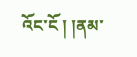འོང་ངོ ། །ནམ་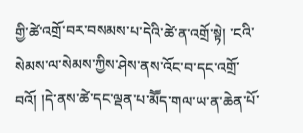གྱི་ཚེ་འགྲོ་བར་བསམས་པ་དེའི་ཚེ་ན་འགྲོ་སྟེ། ་ངའི་སེམས་ལ་སེམས་ཀྱིས་ཤེས་ནས་འོང་བ་དང་འགྲོ་བའོ། །དེ་ནས་ཚེ་དང་ལྡན་པ་མཽད་གལ་ཡ་ན་ཆེན་པོ་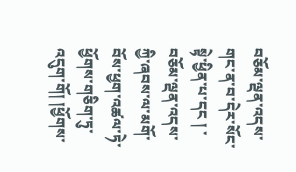བཅོམ་ལྡན་འདས་གང་ན་བ་དེར་སོང་སྟེ་ཕྱིན་པ་དང ། ་བཅོམ་ལྡན་འདས་ཀྱི་ཞབས་ལ་མགོ་བོས་ཕྱག་འཚལ་ཏེ་ཕྱོགས་གཅིག་ཏུ་འདུག་གོ། །ཕྱོགས་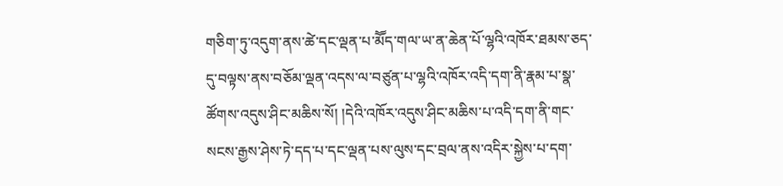གཅིག་ཏུ་འདུག་ནས་ཚེ་དང་ལྡན་པ་མཽད་གལ་ཡ་ན་ཆེན་པོ་ལྷའི་འཁོར་ཐམས་ཅད་དུ་བལྟས་ནས་བཅོམ་ལྡན་འདས་ལ་བཙུན་པ་ལྷའི་འཁོར་འདི་དག་ནི་རྣམ་པ་སྣ་ཚོགས་འདུས་ཤིང་མཆིས་སོ། །དེའི་འཁོར་འདུས་ཤིང་མཆིས་པ་འདི་དག་ནི་གང་སངས་རྒྱས་ཤེས་ཏེ་དད་པ་དང་ལྡན་པས་ལུས་དང་བྲལ་ནས་འདིར་སྐྱེས་པ་དག་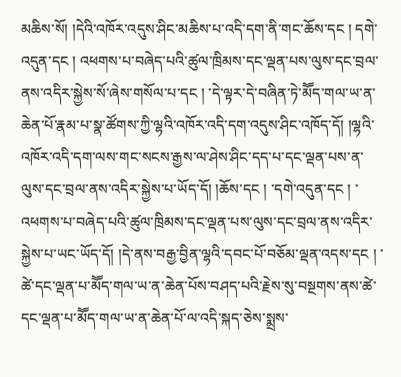མཆིས་སོ། །དེའི་འཁོར་འདུས་ཤིང་མཆིས་པ་འདི་དག་ནི་གང་ཆོས་དང ། དགེ་འདུན་དང ། འཕགས་པ་བཞེད་པའི་ཚུལ་ཁྲིམས་དང་ལྡན་པས་ལུས་དང་བྲལ་ནས་འདིར་སྐྱེས་སོ་ཞེས་གསོལ་པ་དང ། ་དེ་ལྟར་དེ་བཞིན་ཏེ་མཽད་གལ་ཡ་ན་ཆེན་པོ་རྣམ་པ་སྣ་ཚོགས་ཀྱི་ལྷའི་འཁོར་འདི་དག་འདུས་ཤིང་འཁོད་དོ། །ལྷའི་འཁོར་འདི་དག་ལས་གང་སངས་རྒྱས་ལ་ཤེས་ཤིང་དད་པ་དང་ལྡན་པས་ན་ལུས་དང་བྲལ་ནས་འདིར་སྐྱེས་པ་ཡོད་དོ། །ཆོས་དང ། ་དགེ་འདུན་དང ། ་འཕགས་པ་བཞེད་པའི་ཚུལ་ཁྲིམས་དང་ལྡན་པས་ལུས་དང་བྲལ་ནས་འདིར་སྐྱེས་པ་ཡང་ཡོད་དོ། །དེ་ནས་བརྒྱ་བྱིན་ལྷའི་དབང་པོ་བཅོམ་ལྡན་འདས་དང ། ་ཚེ་དང་ལྡན་པ་མཽད་གལ་ཡ་ན་ཆེན་པོས་བཤད་པའི་རྗེས་སུ་བསྔགས་ནས་ཚེ་དང་ལྡན་པ་མཽད་གལ་ཡ་ན་ཆེན་པོ་ལ་འདི་སྐད་ཅེས་སྨྲས་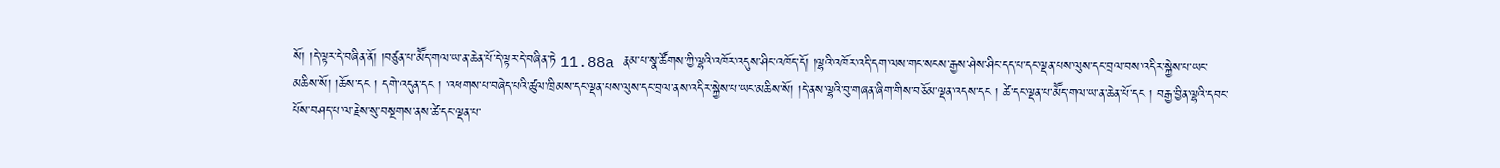སོ། །དེ་ལྟར་དེ་བཞིན་ནོ། །བཙུན་པ་མཽད་གལ་ཡ་ན་ཆེན་པོ་དེ་ལྟར་དེ་བཞིན་ཏེ 11.88a རྣམ་པ་སྣ་ཚོགས་ཀྱི་ལྷའི་འཁོར་འདུས་ཤིང་འཁོད་དོ། །ལྷའི་འཁོར་འདི་དག་ལས་གང་སངས་རྒྱས་ཤེས་ཤིང་དད་པ་དང་ལྡན་པས་ལུས་དང་བྲལ་བས་འདིར་སྐྱེས་པ་ཡང་མཆིས་སོ། །ཆོས་དང ། དགེ་འདུན་དང ། ་འཕགས་པ་བཞེད་པའི་ཚུལ་ཁྲིམས་དང་ལྡན་པས་ལུས་དང་བྲལ་ནས་འདིར་སྐྱེས་པ་ཡང་མཆིས་སོ། །དེ་ནས་ལྷའི་བུ་གཞན་ཞིག་གིས་བཅོམ་ལྡན་འདས་དང ། ཚེ་དང་ལྡན་པ་མཽད་གལ་ཡ་ན་ཆེན་པོ་དང ། བརྒྱ་བྱིན་ལྷའི་དབང་པོས་བཤད་པ་ལ་རྗེས་སུ་བསྔགས་ནས་ཚེ་དང་ལྡན་པ་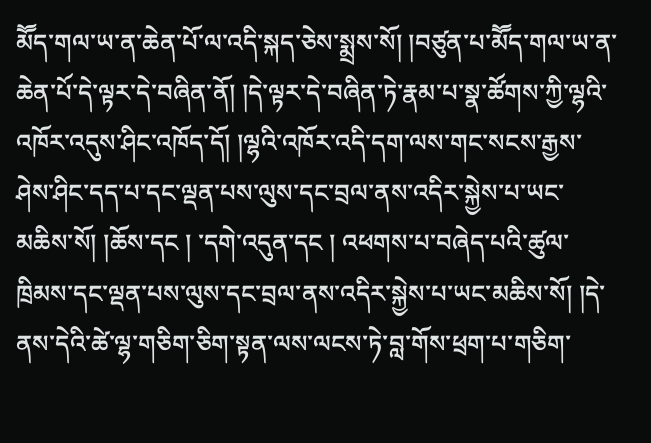མཽད་གལ་ཡ་ན་ཆེན་པོ་ལ་འདི་སྐད་ཅེས་སྨྲས་སོ། །བཙུན་པ་མཽད་གལ་ཡ་ན་ཆེན་པོ་དེ་ལྟར་དེ་བཞིན་ནོ། །དེ་ལྟར་དེ་བཞིན་ཏེ་རྣམ་པ་སྣ་ཚོགས་ཀྱི་ལྷའི་འཁོར་འདུས་ཤིང་འཁོད་དོ། །ལྷའི་འཁོར་འདི་དག་ལས་གང་སངས་རྒྱས་ཤེས་ཤིང་དད་པ་དང་ལྡན་པས་ལུས་དང་བྲལ་ནས་འདིར་སྐྱེས་པ་ཡང་མཆིས་སོ། །ཆོས་དང ། ་དགེ་འདུན་དང ། འཕགས་པ་བཞེད་པའི་ཚུལ་ཁྲིམས་དང་ལྡན་པས་ལུས་དང་བྲལ་ནས་འདིར་སྐྱེས་པ་ཡང་མཆིས་སོ། །དེ་ནས་དེའི་ཚེ་ལྷ་གཅིག་ཅིག་སྟན་ལས་ལངས་ཏེ་བླ་གོས་ཕྲག་པ་གཅིག་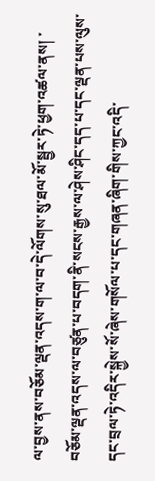ལ་བྱས་ནས་བཅོམ་ལྡན་འདས་ག་ལ་བ་དེ་ལོགས་སུ་ཐལ་མོ་སྦྱར་ཏེ་ཕྱག་འཚལ་ནས། ་བཅོམ་ལྡན་འདས་ལ་བཙུན་པ་བདག་ནི་སངས་རྒྱས་ལ་ཤེས་ཤིང་དད་པ་དང་ལྡན་པས་ལུས་དང་བྲལ་ཏེ་འདིར་སྐྱེས་སོ་ཞེས་གསོལ་པ་དང་གཞན་ཞིག་གིས་ཀྱང་འདི་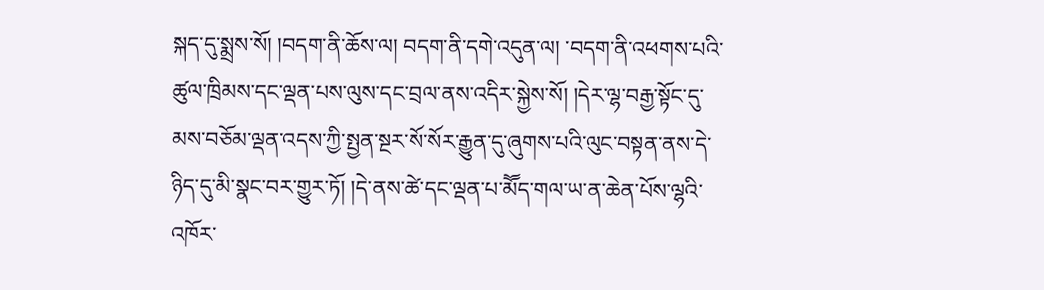སྐད་དུ་སྨྲས་སོ། །བདག་ནི་ཆོས་ལ། བདག་ནི་དགེ་འདུན་ལ། ་བདག་ནི་འཕགས་པའི་ཚུལ་ཁྲིམས་དང་ལྡན་པས་ལུས་དང་བྲལ་ནས་འདིར་སྐྱེས་སོ། །དེར་ལྷ་བརྒྱ་སྟོང་དུ་མས་བཅོམ་ལྡན་འདས་ཀྱི་སྤྱན་སྔར་སོ་སོར་རྒྱུན་དུ་ཞུགས་པའི་ལུང་བསྟན་ནས་དེ་ཉིད་དུ་མི་སྣང་བར་གྱུར་ཏོ། །དེ་ནས་ཚེ་དང་ལྡན་པ་མཽད་གལ་ཡ་ན་ཆེན་པོས་ལྷའི་འཁོར་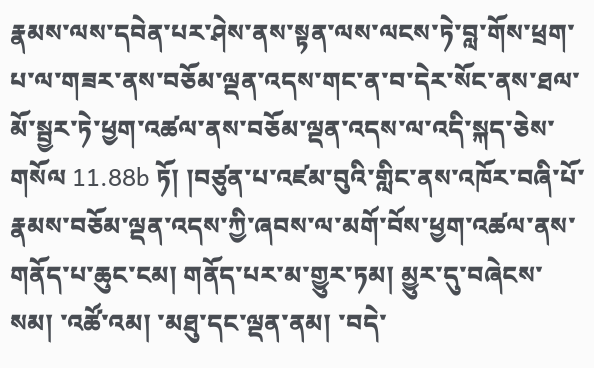རྣམས་ལས་དབེན་པར་ཤེས་ནས་སྟན་ལས་ལངས་ཏེ་བླ་གོས་ཕྲག་པ་ལ་གཟར་ནས་བཅོམ་ལྡན་འདས་གང་ན་བ་དེར་སོང་ནས་ཐལ་མོ་སྦྱར་ཏེ་ཕྱག་འཚལ་ནས་བཅོམ་ལྡན་འདས་ལ་འདི་སྐད་ཅེས་གསོལ 11.88b ཏོ། །བཙུན་པ་འཛམ་བུའི་གླིང་ནས་འཁོར་བཞི་པོ་རྣམས་བཅོམ་ལྡན་འདས་ཀྱི་ཞབས་ལ་མགོ་བོས་ཕྱག་འཚལ་ནས་གནོད་པ་ཆུང་ངམ། གནོད་པར་མ་གྱུར་ཏམ། མྱུར་དུ་བཞེངས་སམ། ་འཚོ་འམ། ་མཐུ་དང་ལྡན་ནམ། ་བདེ་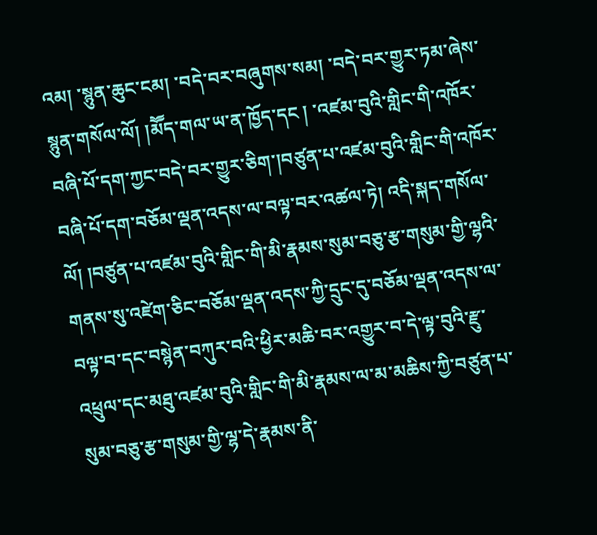འམ། ་སྙུན་ཆུང་ངམ། ་བདེ་བར་བཞུགས་སམ། ་བདེ་བར་གྱུར་ཏམ་ཞེས་སྙུན་གསོལ་ལོ། །མཽད་གལ་ཡ་ན་ཁྱོད་དང ། ་འཛམ་བུའི་གླིང་གི་འཁོར་བཞི་པོ་དག་ཀྱང་བདེ་བར་གྱུར་ཅིག་།བཙུན་པ་འཛམ་བུའི་གླིང་གི་འཁོར་བཞི་པོ་དག་བཅོམ་ལྡན་འདས་ལ་བལྟ་བར་འཚལ་ཏེ། འདི་སྐད་གསོལ་ལོ། །བཙུན་པ་འཛམ་བུའི་གླིང་གི་མི་རྣམས་སུམ་བཅུ་རྩ་གསུམ་གྱི་ལྷའི་གནས་སུ་འཛེག་ཅིང་བཅོམ་ལྡན་འདས་ཀྱི་དྲུང་དུ་བཅོམ་ལྡན་འདས་ལ་བལྟ་བ་དང་བསྙེན་བཀུར་བའི་ཕྱིར་མཆི་བར་འགྱུར་བ་དེ་ལྟ་བུའི་རྫུ་འཕྲུལ་དང་མཐུ་འཛམ་བུའི་གླིང་གི་མི་རྣམས་ལ་མ་མཆིས་ཀྱི་བཙུན་པ་སུམ་བཅུ་རྩ་གསུམ་གྱི་ལྷ་དེ་རྣམས་ནི་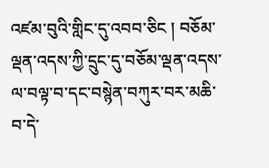འཛམ་བུའི་གླིང་དུ་འབབ་ཅིང ། བཅོམ་ལྡན་འདས་ཀྱི་དྲུང་དུ་བཅོམ་ལྡན་འདས་ལ་བལྟ་བ་དང་བསྙེན་བཀུར་བར་མཆི་བ་དེ་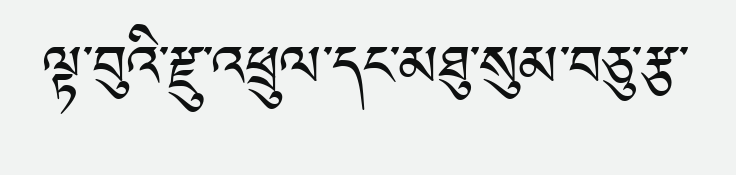ལྟ་བུའི་རྫུ་འཕྲུལ་དང་མཐུ་སུམ་བཅུ་རྩ་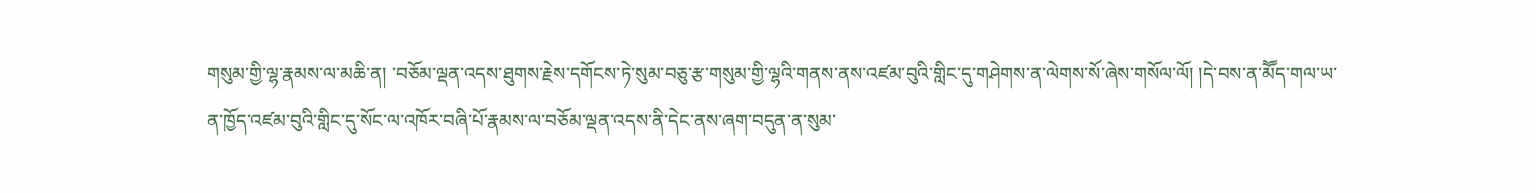གསུམ་གྱི་ལྷ་རྣམས་ལ་མཆི་ན། ་བཅོམ་ལྡན་འདས་ཐུགས་རྗེས་དགོངས་ཏེ་སུམ་བཅུ་རྩ་གསུམ་གྱི་ལྷའི་གནས་ནས་འཛམ་བུའི་གླིང་དུ་གཤེགས་ན་ལེགས་སོ་ཞེས་གསོལ་ལོ། །དེ་བས་ན་མཽད་གལ་ཡ་ན་ཁྱོད་འཛམ་བུའི་གླིང་དུ་སོང་ལ་འཁོར་བཞི་པོ་རྣམས་ལ་བཅོམ་ལྡན་འདས་ནི་དེང་ནས་ཞག་བདུན་ན་སུམ་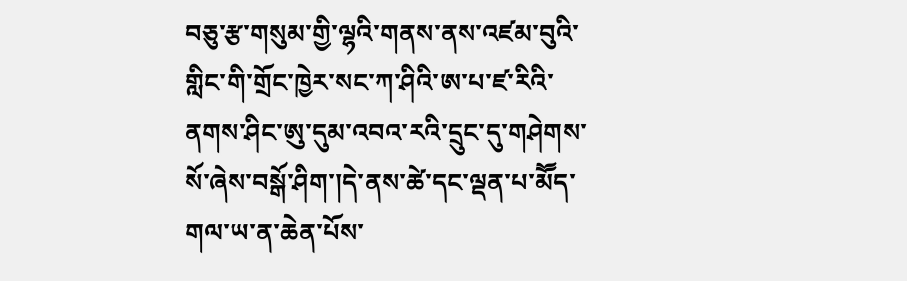བཅུ་རྩ་གསུམ་གྱི་ལྷའི་གནས་ནས་འཛམ་བུའི་གླིང་གི་གྲོང་ཁྱེར་སང་ཀ་ཤིའི་ཨ་པ་ཛ་རིའི་ནགས་ཤིང་ཨུ་དུམ་འབའ་རའི་དྲུང་དུ་གཤེགས་སོ་ཞེས་བསྒོ་ཤིག་།དེ་ནས་ཚེ་དང་ལྡན་པ་མཽད་གལ་ཡ་ན་ཆེན་པོས་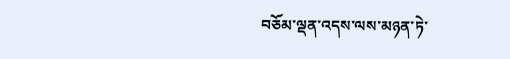བཅོམ་ལྡན་འདས་ལས་མཉན་ཏེ་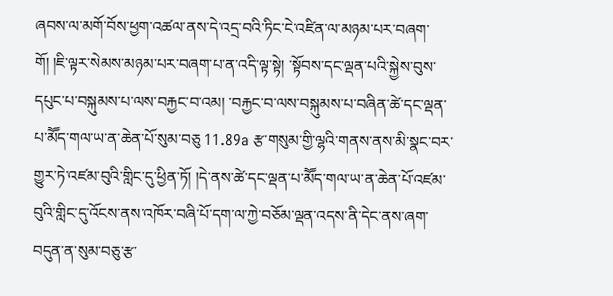ཞབས་ལ་མགོ་བོས་ཕྱག་འཚལ་ནས་དེ་འདྲ་བའི་ཏིང་ངེ་འཛིན་ལ་མཉམ་པར་བཞག་གོ། །ཇི་ལྟར་སེམས་མཉམ་པར་བཞག་པ་ན་འདི་ལྟ་སྟེ། ་སྟོབས་དང་ལྡན་པའི་སྐྱེས་བུས་དཔུང་པ་བསྐུམས་པ་ལས་བརྐྱང་བ་འམ། ་བརྐྱང་བ་ལས་བསྐུམས་པ་བཞིན་ཚེ་དང་ལྡན་པ་མཽད་གལ་ཡ་ན་ཆེན་པོ་སུམ་བཅུ 11.89a རྩ་གསུམ་གྱི་ལྷའི་གནས་ནས་མི་སྣང་བར་གྱུར་ཏེ་འཛམ་བུའི་གླིང་དུ་ཕྱིན་ཏོ། །དེ་ནས་ཚེ་དང་ལྡན་པ་མཽད་གལ་ཡ་ན་ཆེན་པོ་འཛམ་བུའི་གླིང་དུ་འོངས་ནས་འཁོར་བཞི་པོ་དག་ལ་ཀྱེ་བཅོམ་ལྡན་འདས་ནི་དེང་ནས་ཞག་བདུན་ན་སུམ་བཅུ་རྩ་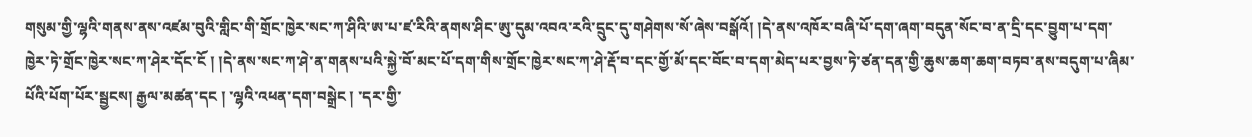གསུམ་གྱི་ལྷའི་གནས་ནས་འཛམ་བུའི་གླིང་གི་གྲོང་ཁྱེར་སང་ཀ་ཤིའི་ཨ་པ་ཛ་རིའི་ནགས་ཤིང་ཨུ་དུམ་འབའ་རའི་དྲུང་དུ་གཤེགས་སོ་ཞེས་བསྒོའོ། །དེ་ནས་འཁོར་བཞི་པོ་དག་ཞག་བདུན་སོང་བ་ན་དྲི་དང་བྱུག་པ་དག་ཁྱེར་ཏེ་གྲོང་ཁྱེར་སང་ཀ་ཤེར་དོང་ངོ ། །དེ་ནས་སང་ཀ་ཤེ་ན་གནས་པའི་སྐྱེ་བོ་མང་པོ་དག་གིས་གྲོང་ཁྱེར་སང་ཀ་ཤེ་རྡོ་བ་དང་གྱོ་མོ་དང་བོང་བ་དག་མེད་པར་བྱས་ཏེ་ཙན་དན་གྱི་ཆུས་ཆག་ཆག་བཏབ་ནས་བདུག་པ་ཞིམ་པོའི་པོག་པོར་སྦྱངས། རྒྱལ་མཚན་དང ། ་ལྷའི་འཕན་དག་བསྒྲེང ། ་དར་གྱི་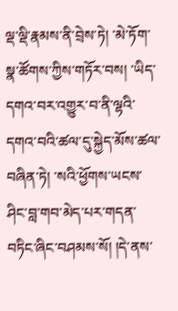ལྡ་ལྡི་རྣམས་ནི་བྲེས་ཏེ། ་མེ་ཏོག་སྣ་ཚོགས་ཀྱིས་གཏོར་བས། ་ཡིད་དགའ་བར་འགྱུར་བ་ནི་ལྷའི་དགའ་བའི་ཚལ་དུ་སྐྱེད་མོས་ཚལ་བཞིན་ཏེ། ་སའི་ཕྱོགས་ཡངས་ཤིང་བླ་གབ་མེད་པར་གདན་བཏིང་ཞིང་བཤམས་སོ། །དེ་ནས་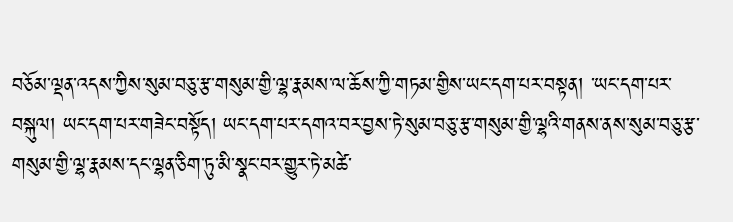བཅོམ་ལྡན་འདས་ཀྱིས་སུམ་བཅུ་རྩ་གསུམ་གྱི་ལྷ་རྣམས་ལ་ཆོས་ཀྱི་གཏམ་གྱིས་ཡང་དག་པར་བསྟན། ་ཡང་དག་པར་བསྐུལ། ཡང་དག་པར་གཟེང་བསྟོད། ཡང་དག་པར་དགའ་བར་བྱས་ཏེ་སུམ་བཅུ་རྩ་གསུམ་གྱི་ལྷའི་གནས་ནས་སུམ་བཅུ་རྩ་གསུམ་གྱི་ལྷ་རྣམས་དང་ལྷན་ཅིག་ཏུ་མི་སྣང་བར་གྱུར་ཏེ་མཚེ་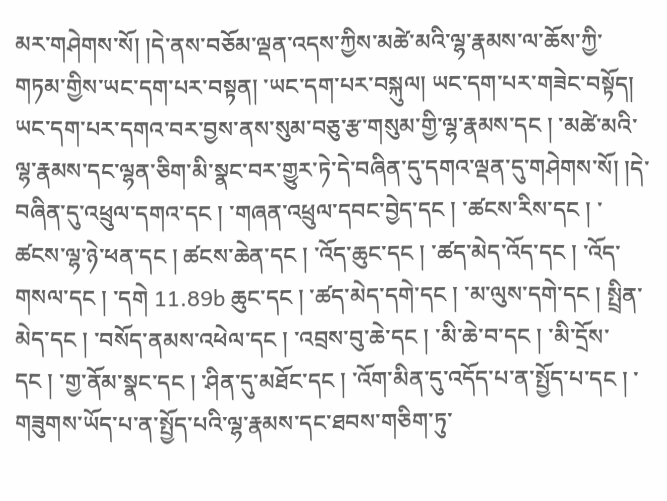མར་གཤེགས་སོ། །དེ་ནས་བཅོམ་ལྡན་འདས་ཀྱིས་མཚེ་མའི་ལྷ་རྣམས་ལ་ཆོས་ཀྱི་གཏམ་གྱིས་ཡང་དག་པར་བསྟན། ་ཡང་དག་པར་བསྐུལ། ཡང་དག་པར་གཟེང་བསྟོད། ཡང་དག་པར་དགའ་བར་བྱས་ནས་སུམ་བཅུ་རྩ་གསུམ་གྱི་ལྷ་རྣམས་དང ། ་མཚེ་མའི་ལྷ་རྣམས་དང་ལྷན་ཅིག་མི་སྣང་བར་གྱུར་ཏེ་དེ་བཞིན་དུ་དགའ་ལྡན་དུ་གཤེགས་སོ། །དེ་བཞིན་དུ་འཕྲུལ་དགའ་དང ། ་གཞན་འཕྲུལ་དབང་བྱེད་དང ། ་ཚངས་རིས་དང ། ་ཚངས་ལྷ་ཉེ་ཕན་དང ། ཚངས་ཆེན་དང ། ་འོད་ཆུང་དང ། ་ཚད་མེད་འོད་དང ། ་འོད་གསལ་དང ། ་དགེ 11.89b ཆུང་དང ། ་ཚད་མེད་དགེ་དང ། ་མ་ལུས་དགེ་དང ། སྤྲིན་མེད་དང ། ་བསོད་ནམས་འཕེལ་དང ། ་འབྲས་བུ་ཆེ་དང ། ་མི་ཆེ་བ་དང ། ་མི་དྲོས་དང ། ་གྱ་ནོམ་སྣང་དང ། ་ཤིན་དུ་མཐོང་དང ། ་འོག་མིན་དུ་འདོད་པ་ན་སྤྱོད་པ་དང ། ་གཟུགས་ཡོད་པ་ན་སྤྱོད་པའི་ལྷ་རྣམས་དང་ཐབས་གཅིག་ཏུ་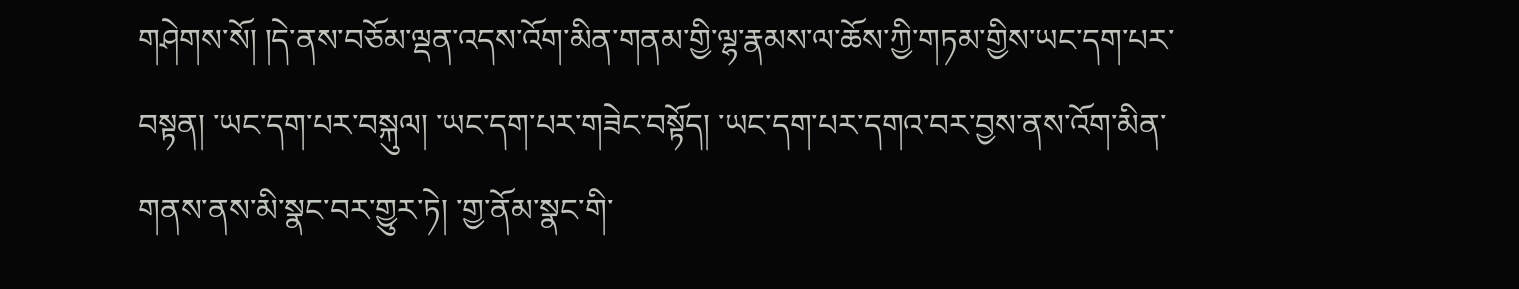གཤེགས་སོ། །དེ་ནས་བཅོམ་ལྡན་འདས་འོག་མིན་གནམ་གྱི་ལྷ་རྣམས་ལ་ཆོས་ཀྱི་གཏམ་གྱིས་ཡང་དག་པར་བསྟན། ་ཡང་དག་པར་བསྐུལ། ་ཡང་དག་པར་གཟེང་བསྟོད། ་ཡང་དག་པར་དགའ་བར་བྱས་ནས་འོག་མིན་གནས་ནས་མི་སྣང་བར་གྱུར་ཏེ། ་གྱ་ནོམ་སྣང་གི་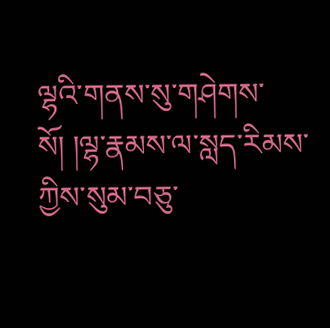ལྷའི་གནས་སུ་གཤེགས་སོ། །ལྷ་རྣམས་ལ་སླད་རིམས་ཀྱིས་སུམ་བཅུ་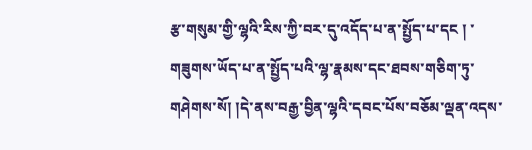རྩ་གསུམ་གྱི་ལྷའི་རིས་ཀྱི་བར་དུ་འདོད་པ་ན་སྤྱོད་པ་དང ། ་གཟུགས་ཡོད་པ་ན་སྤྱོད་པའི་ལྷ་རྣམས་དང་ཐབས་གཅིག་ཏུ་གཤེགས་སོ། །དེ་ནས་བརྒྱ་བྱིན་ལྷའི་དབང་པོས་བཅོམ་ལྡན་འདས་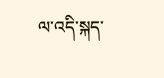ལ་འདི་སྐད་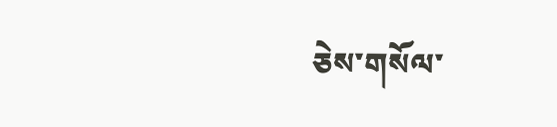ཅེས་གསོལ་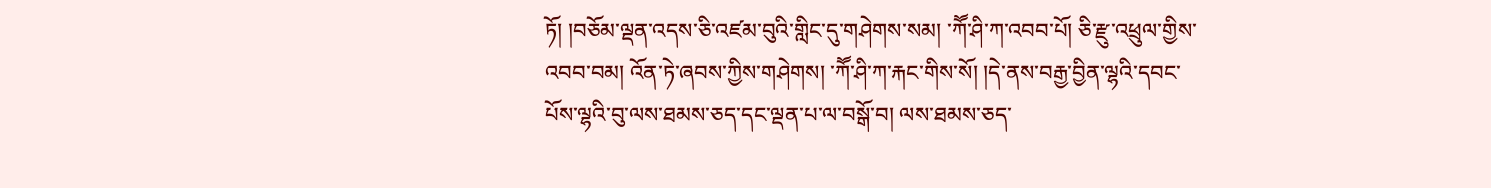ཏོ། །བཅོམ་ལྡན་འདས་ཅི་འཛམ་བུའི་གླིང་དུ་གཤེགས་སམ། ་ཀཽ་ཤི་ཀ་འབབ་པོ། ཅི་རྫུ་འཕྲུལ་གྱིས་འབབ་བམ། འོན་ཏེ་ཞབས་ཀྱིས་གཤེགས། ་ཀཽ་ཤི་ཀ་རྐང་གིས་སོ། །དེ་ནས་བརྒྱ་བྱིན་ལྷའི་དབང་པོས་ལྷའི་བུ་ལས་ཐམས་ཅད་དང་ལྡན་པ་ལ་བསྒོ་བ། ལས་ཐམས་ཅད་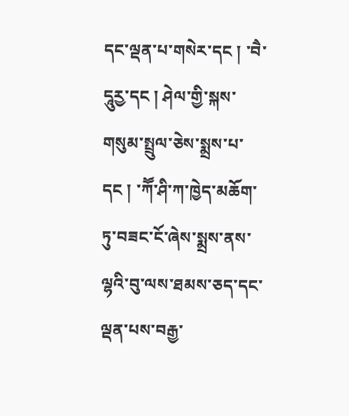དང་ལྡན་པ་གསེར་དང ། ་བཻ་དཱུརྱ་དང ། ཤེལ་གྱི་སྐས་གསུམ་སྤྲུལ་ཅེས་སྨྲས་པ་དང ། ་ཀཽ་ཤི་ཀ་ཁྱེད་མཆོག་ཏུ་བཟང་ངོ་ཞེས་སྨྲས་ནས་ལྷའི་བུ་ལས་ཐམས་ཅད་དང་ལྡན་པས་བརྒྱ་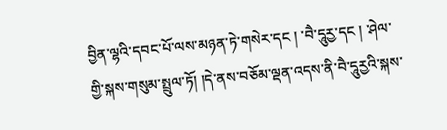བྱིན་ལྷའི་དབང་པོ་ལས་མཉན་ཏེ་གསེར་དང ། ་བཻ་དཱུརྱ་དང ། ་ཤེལ་གྱི་སྐས་གསུམ་སྤྲུལ་ཏོ། །དེ་ནས་བཅོམ་ལྡན་འདས་ནི་བཻ་དཱུརྱའི་སྐས་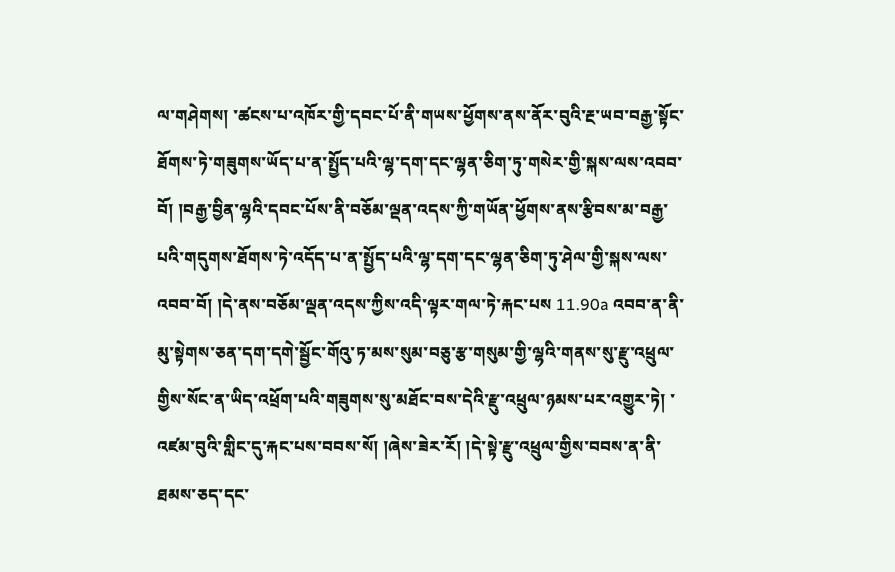ལ་གཤེགས། ་ཚངས་པ་འཁོར་གྱི་དབང་པོ་ནི་གཡས་ཕྱོགས་ནས་ནོར་བུའི་རྔ་ཡབ་བརྒྱ་སྟོང་ཐོགས་ཏེ་གཟུགས་ཡོད་པ་ན་སྤྱོད་པའི་ལྷ་དག་དང་ལྷན་ཅིག་ཏུ་གསེར་གྱི་སྐས་ལས་འབབ་བོ། །བརྒྱ་བྱིན་ལྷའི་དབང་པོས་ནི་བཅོམ་ལྡན་འདས་ཀྱི་གཡོན་ཕྱོགས་ནས་རྩིབས་མ་བརྒྱ་པའི་གདུགས་ཐོགས་ཏེ་འདོད་པ་ན་སྤྱོད་པའི་ལྷ་དག་དང་ལྷན་ཅིག་ཏུ་ཤེལ་གྱི་སྐས་ལས་འབབ་བོ། །དེ་ནས་བཅོམ་ལྡན་འདས་ཀྱིས་འདི་ལྟར་གལ་ཏེ་རྐང་པས 11.90a འབབ་ན་ནི་མུ་སྟེགས་ཅན་དག་དགེ་སྦྱོང་གོའུ་ཏ་མས་སུམ་བཅུ་རྩ་གསུམ་གྱི་ལྷའི་གནས་སུ་རྫུ་འཕྲུལ་གྱིས་སོང་ན་ཡིད་འཕྲོག་པའི་གཟུགས་སུ་མཐོང་བས་དེའི་རྫུ་འཕྲུལ་ཉམས་པར་འགྱུར་ཏེ། ་འཛམ་བུའི་གླིང་དུ་རྐང་པས་བབས་སོ། །ཞེས་ཟེར་རོ། །དེ་སྟེ་རྫུ་འཕྲུལ་གྱིས་བབས་ན་ནི་ཐམས་ཅད་དང་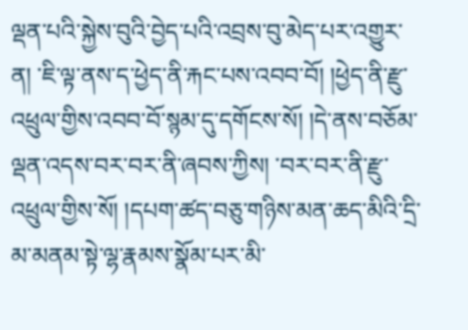ལྡན་པའི་སྐྱེས་བུའི་བྱེད་པའི་འབྲས་བུ་མེད་པར་འགྱུར་ན། ་ཇི་ལྟ་ནས་ད་ཕྱེད་ནི་རྐང་པས་འབབ་བོ། །ཕྱེད་ནི་རྫུ་འཕྲུལ་གྱིས་འབབ་བོ་སྙམ་དུ་དགོངས་སོ། །དེ་ནས་བཅོམ་ལྡན་འདས་བར་བར་ནི་ཞབས་ཀྱིས། ་བར་བར་ནི་རྫུ་འཕྲུལ་གྱིས་སོ། །དཔག་ཚད་བཅུ་གཉིས་མན་ཆད་མིའི་དྲི་མ་མནམ་སྟེ་ལྷ་རྣམས་སྣོམ་པར་མི་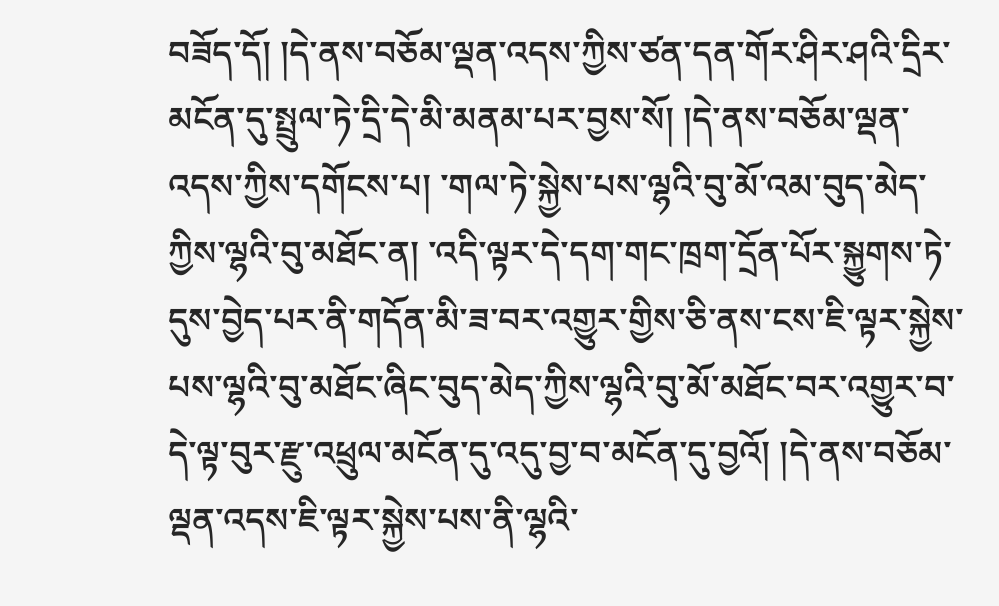བཟོད་དོ། །དེ་ནས་བཅོམ་ལྡན་འདས་ཀྱིས་ཙན་དན་གོར་ཤིར་ཤའི་དྲིར་མངོན་དུ་སྤྲུལ་ཏེ་དྲི་དེ་མི་མནམ་པར་བྱས་སོ། །དེ་ནས་བཅོམ་ལྡན་འདས་ཀྱིས་དགོངས་པ། ་གལ་ཏེ་སྐྱེས་པས་ལྷའི་བུ་མོ་འམ་བུད་མེད་ཀྱིས་ལྷའི་བུ་མཐོང་ན། ་འདི་ལྟར་དེ་དག་གང་ཁྲག་དྲོན་པོར་སྐྱུགས་ཏེ་དུས་བྱེད་པར་ནི་གདོན་མི་ཟ་བར་འགྱུར་གྱིས་ཅི་ནས་ངས་ཇི་ལྟར་སྐྱེས་པས་ལྷའི་བུ་མཐོང་ཞིང་བུད་མེད་ཀྱིས་ལྷའི་བུ་མོ་མཐོང་བར་འགྱུར་བ་དེ་ལྟ་བུར་རྫུ་འཕྲུལ་མངོན་དུ་འདུ་བྱ་བ་མངོན་དུ་བྱའོ། །དེ་ནས་བཅོམ་ལྡན་འདས་ཇི་ལྟར་སྐྱེས་པས་ནི་ལྷའི་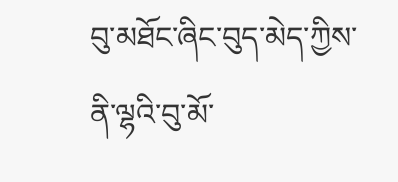བུ་མཐོང་ཞིང་བུད་མེད་ཀྱིས་ནི་ལྷའི་བུ་མོ་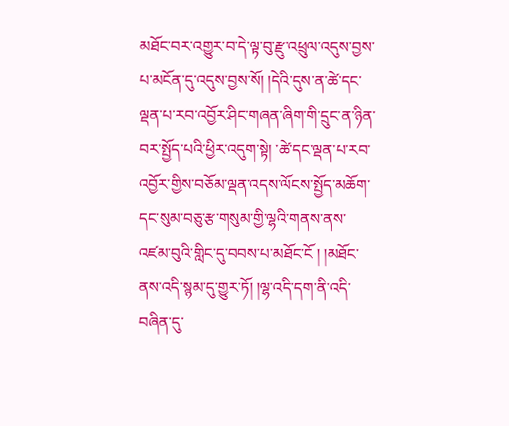མཐོང་བར་འགྱུར་བ་དེ་ལྟ་བུ་རྫུ་འཕྲུལ་འདུས་བྱས་པ་མངོན་དུ་འདུས་བྱས་སོ། །དེའི་དུས་ན་ཚེ་དང་ལྡན་པ་རབ་འབྱོར་ཤིང་གཞན་ཞིག་གི་དྲུང་ན་ཉིན་བར་སྤྱོད་པའི་ཕྱིར་འདུག་སྟེ། ་ཚེ་དང་ལྡན་པ་རབ་འབྱོར་གྱིས་བཅོམ་ལྡན་འདས་ལོངས་སྤྱོད་མཆོག་དང་སུམ་བཅུ་རྩ་གསུམ་གྱི་ལྷའི་གནས་ནས་འཛམ་བུའི་གླིང་དུ་བབས་པ་མཐོང་ངོ ། །མཐོང་ནས་འདི་སྙམ་དུ་གྱུར་ཏོ། །ལྷ་འདི་དག་ནི་འདི་བཞིན་དུ་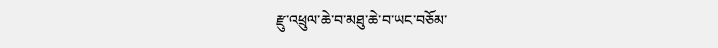རྫུ་འཕྲུལ་ཆེ་བ་མཐུ་ཆེ་བ་ཡང་བཅོམ་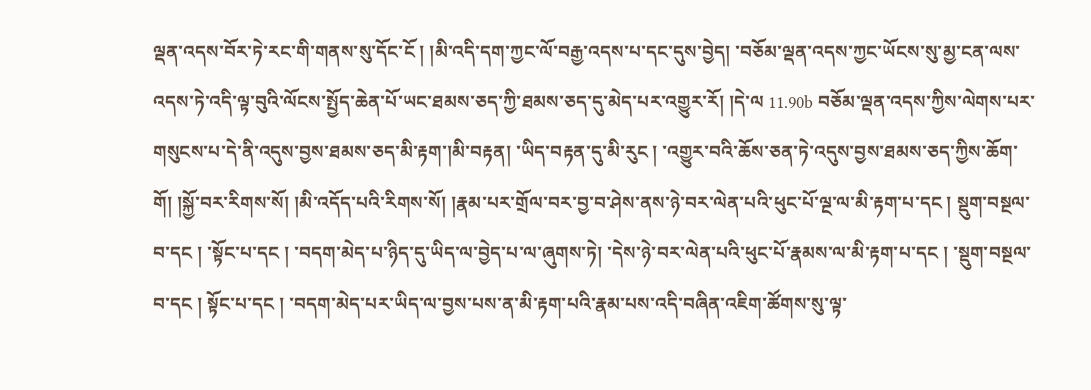ལྡན་འདས་བོར་ཏེ་རང་གི་གནས་སུ་དོང་ངོ ། །མི་འདི་དག་ཀྱང་ལོ་བརྒྱ་འདས་པ་དང་དུས་བྱེད། ་བཅོམ་ལྡན་འདས་ཀྱང་ཡོངས་སུ་མྱ་ངན་ལས་འདས་ཏེ་འདི་ལྟ་བུའི་ལོངས་སྤྱོད་ཆེན་པོ་ཡང་ཐམས་ཅད་ཀྱི་ཐམས་ཅད་དུ་མེད་པར་འགྱུར་རོ། །དེ་ལ 11.90b བཅོམ་ལྡན་འདས་ཀྱིས་ལེགས་པར་གསུངས་པ་དེ་ནི་འདུས་བྱས་ཐམས་ཅད་མི་རྟག་།མི་བརྟན། ་ཡིད་བརྟན་དུ་མི་རུང ། ་འགྱུར་བའི་ཆོས་ཅན་ཏེ་འདུས་བྱས་ཐམས་ཅད་ཀྱིས་ཆོག་གོ། །སྐྱོ་བར་རིགས་སོ། །མི་འདོད་པའི་རིགས་སོ། །རྣམ་པར་གྲོལ་བར་བྱ་བ་ཤེས་ནས་ཉེ་བར་ལེན་པའི་ཕུང་པོ་ལྔ་ལ་མི་རྟག་པ་དང ། སྡུག་བསྔལ་བ་དང ། ་སྟོང་པ་དང ། ་བདག་མེད་པ་ཉིད་དུ་ཡིད་ལ་བྱེད་པ་ལ་ཞུགས་ཏེ། ་དེས་ཉེ་བར་ལེན་པའི་ཕུང་པོ་རྣམས་ལ་མི་རྟག་པ་དང ། ་སྡུག་བསྔལ་བ་དང ། སྟོང་པ་དང ། ་བདག་མེད་པར་ཡིད་ལ་བྱས་པས་ན་མི་རྟག་པའི་རྣམ་པས་འདི་བཞིན་འཇིག་ཚོགས་སུ་ལྟ་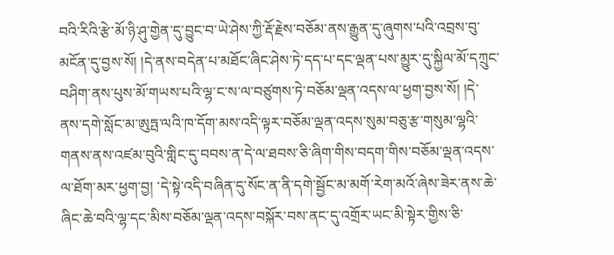བའི་རིའི་རྩེ་མོ་ཉི་ཤུ་གྱེན་དུ་བྱུང་བ་ཡེ་ཤེས་ཀྱི་རྡོ་རྗེས་བཅོམ་ནས་རྒྱུན་དུ་ཞུགས་པའི་འབྲས་བུ་མངོན་དུ་བྱས་སོ། །དེ་ནས་བདེན་པ་མཐོང་ཞིང་ཤེས་ཏེ་དད་པ་དང་ལྡན་པས་མྱུར་དུ་སྐྱིལ་མོ་དཀྲུང་བཤིག་ནས་པུས་མོ་གཡས་པའི་ལྷ་ང་ས་ལ་བཙུགས་ཏེ་བཅོམ་ལྡན་འདས་ལ་ཕྱག་བྱས་སོ། །དེ་ནས་དགེ་སློང་མ་ཨུཏྤ་ལའི་ཁ་དོག་མས་འདི་ལྟར་བཅོམ་ལྡན་འདས་སུམ་བཅུ་རྩ་གསུམ་ལྷའི་གནས་ནས་འཛམ་བུའི་གླིང་དུ་བབས་ན་དེ་ལ་ཐབས་ཅི་ཞིག་གིས་བདག་གིས་བཅོམ་ལྡན་འདས་ལ་ཐོག་མར་ཕྱག་བྱ། ་དེ་སྟེ་འདི་བཞིན་དུ་སོང་ན་ནི་དགེ་སྦྱོང་མ་མགོ་རེག་མའོ་ཞེས་ཟེར་ནས་ཆེ་ཞིང་ཆེ་བའི་ལྷ་དང་མིས་བཅོམ་ལྡན་འདས་བསྐོར་བས་ནང་དུ་འགྲོར་ཡང་མི་སྟེར་གྱིས་ཅི་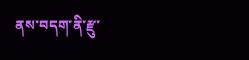ནས་བདག་ནི་རྫུ་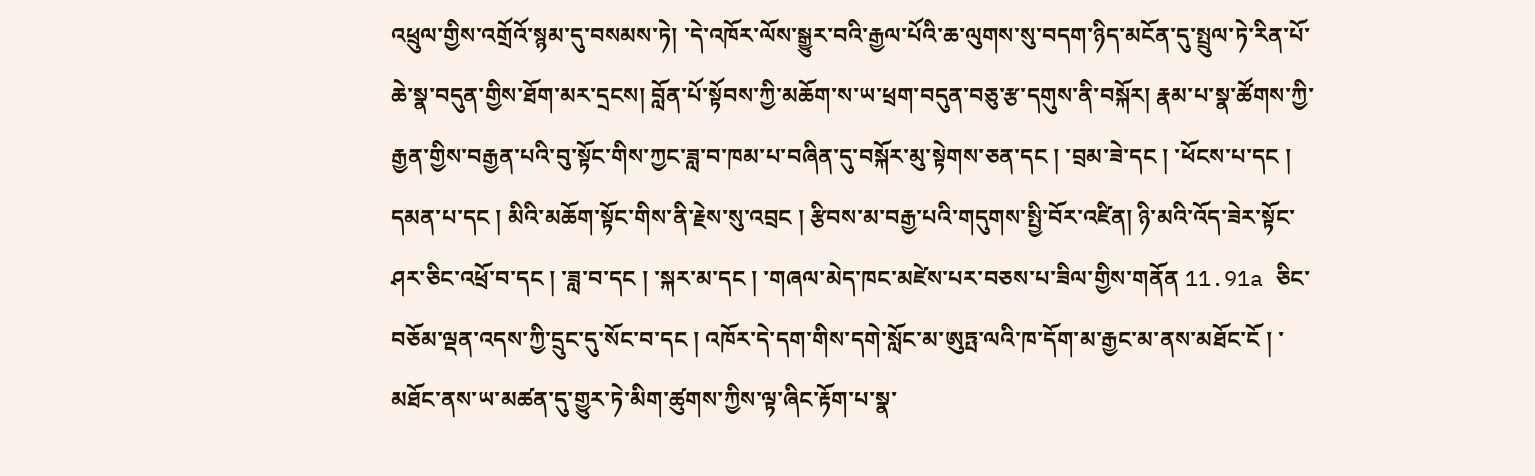འཕྲུལ་གྱིས་འགྲོའོ་སྙམ་དུ་བསམས་ཏེ། ་དེ་འཁོར་ལོས་སྒྱུར་བའི་རྒྱལ་པོའི་ཆ་ལུགས་སུ་བདག་ཉིད་མངོན་དུ་སྤྲུལ་ཏེ་རིན་པོ་ཆེ་སྣ་བདུན་གྱིས་ཐོག་མར་དྲངས། བློན་པོ་སྟོབས་ཀྱི་མཆོག་ས་ཡ་ཕྲག་བདུན་བཅུ་རྩ་དགུས་ནི་བསྐོར། རྣམ་པ་སྣ་ཚོགས་ཀྱི་རྒྱན་གྱིས་བརྒྱན་པའི་བུ་སྟོང་གིས་ཀྱང་ཟླ་བ་ཁམ་པ་བཞིན་དུ་བསྐོར་མུ་སྟེགས་ཅན་དང ། ་བྲམ་ཟེ་དང ། ་ཕོངས་པ་དང ། དམན་པ་དང ། མིའི་མཆོག་སྟོང་གིས་ནི་རྗེས་སུ་འབྲང ། རྩིབས་མ་བརྒྱ་པའི་གདུགས་སྤྱི་བོར་འཛིན། ཉི་མའི་འོད་ཟེར་སྟོང་ཤར་ཅིང་འཕྲོ་བ་དང ། ་ཟླ་བ་དང ། ་སྐར་མ་དང ། ་གཞལ་མེད་ཁང་མཛེས་པར་བཅས་པ་ཟིལ་གྱིས་གནོན 11.91a ཅིང་བཅོམ་ལྡན་འདས་ཀྱི་དྲུང་དུ་སོང་བ་དང ། འཁོར་དེ་དག་གིས་དགེ་སློང་མ་ཨུཏྤ་ལའི་ཁ་དོག་མ་རྒྱང་མ་ནས་མཐོང་ངོ ། ་མཐོང་ནས་ཡ་མཚན་དུ་གྱུར་ཏེ་མིག་ཚུགས་ཀྱིས་ལྟ་ཞིང་རྟོག་པ་སྣ་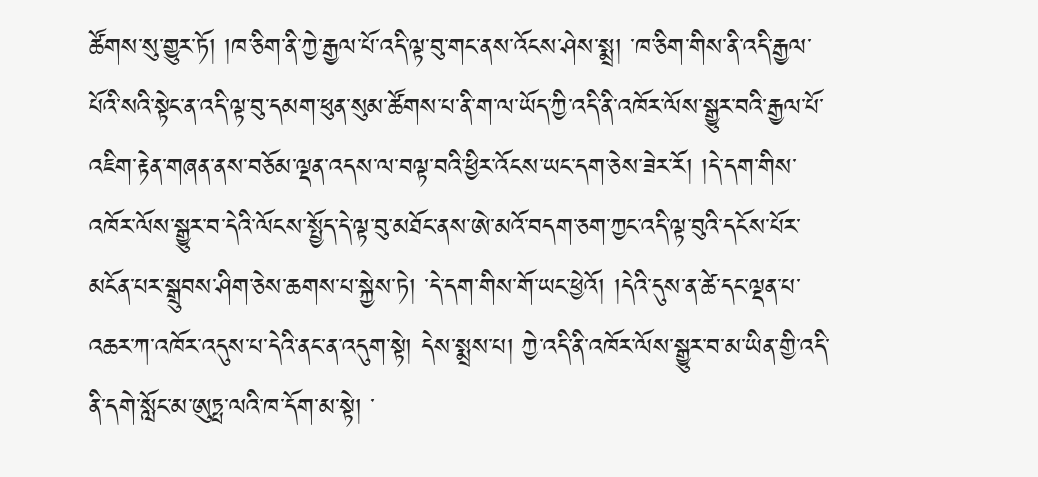ཚོགས་སུ་གྱུར་ཏོ། །ཁ་ཅིག་ནི་ཀྱེ་རྒྱལ་པོ་འདི་ལྟ་བུ་གང་ནས་འོངས་ཤེས་སྨྲ། ་ཁ་ཅིག་གིས་ནི་འདི་རྒྱལ་པོའི་སའི་སྟེང་ན་འདི་ལྟ་བུ་དམག་ཕུན་སུམ་ཚོགས་པ་ནི་ག་ལ་ཡོད་ཀྱི་འདི་ནི་འཁོར་ལོས་སྒྱུར་བའི་རྒྱལ་པོ་འཇིག་རྟེན་གཞན་ནས་བཅོམ་ལྡན་འདས་ལ་བལྟ་བའི་ཕྱིར་འོངས་ཡང་དག་ཅེས་ཟེར་རོ། །དེ་དག་གིས་འཁོར་ལོས་སྒྱུར་བ་དེའི་ལོངས་སྤྱོད་དེ་ལྟ་བུ་མཐོང་ནས་ཨེ་མའོ་བདག་ཅག་ཀྱང་འདི་ལྟ་བུའི་དངོས་པོར་མངོན་པར་སྒྲུབས་ཤིག་ཅེས་ཆགས་པ་སྐྱེས་ཏེ། ་དེ་དག་གིས་གོ་ཡང་ཕྱེའོ། །དེའི་དུས་ན་ཚེ་དང་ལྡན་པ་འཆར་ཀ་འཁོར་འདུས་པ་དེའི་ནང་ན་འདུག་སྟེ། དེས་སྨྲས་པ། ཀྱེ་འདི་ནི་འཁོར་ལོས་སྒྱུར་བ་མ་ཡིན་གྱི་འདི་ནི་དགེ་སློང་མ་ཨུཏྤ་ལའི་ཁ་དོག་མ་སྟེ། ་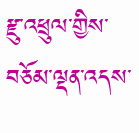རྫུ་འཕྲུལ་གྱིས་བཅོམ་ལྡན་འདས་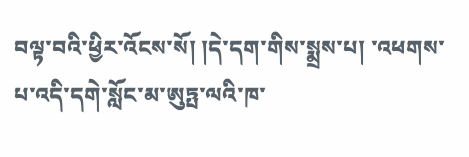བལྟ་བའི་ཕྱིར་འོངས་སོ། །དེ་དག་གིས་སྨྲས་པ། ་འཕགས་པ་འདི་དགེ་སློང་མ་ཨུཏྤ་ལའི་ཁ་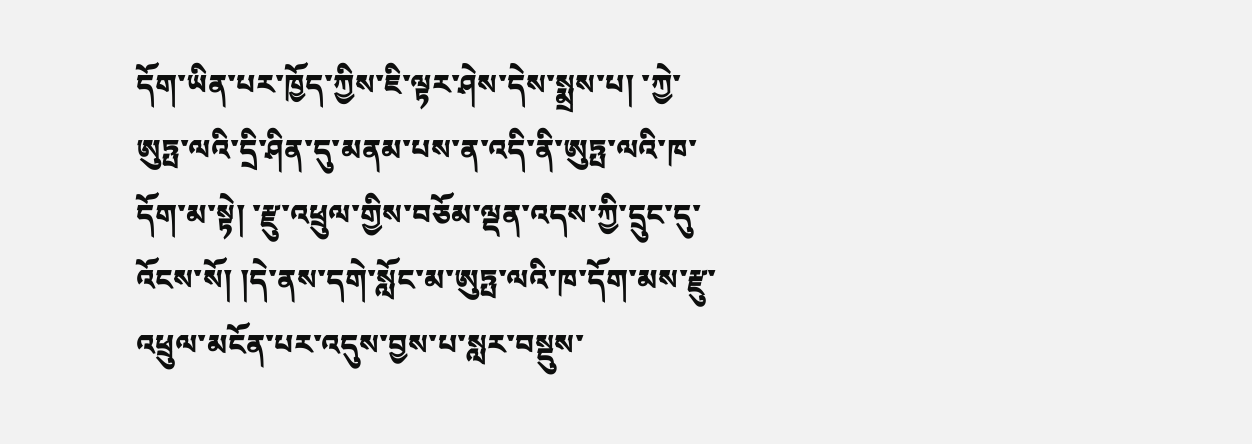དོག་ཡིན་པར་ཁྱོད་ཀྱིས་ཇི་ལྟར་ཤེས་དེས་སྨྲས་པ། ་ཀྱེ་ཨུཏྤ་ལའི་དྲི་ཤིན་དུ་མནམ་པས་ན་འདི་ནི་ཨུཏྤ་ལའི་ཁ་དོག་མ་སྟེ། ་རྫུ་འཕྲུལ་གྱིས་བཅོམ་ལྡན་འདས་ཀྱི་དྲུང་དུ་འོངས་སོ། །དེ་ནས་དགེ་སློང་མ་ཨུཏྤ་ལའི་ཁ་དོག་མས་རྫུ་འཕྲུལ་མངོན་པར་འདུས་བྱས་པ་སླར་བསྡུས་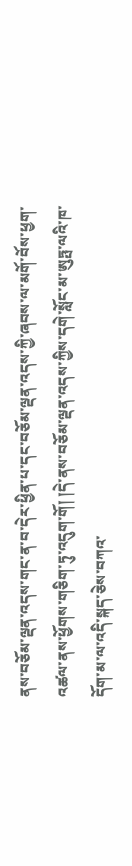ནས་བཅོམ་ལྡན་འདས་གང་ན་བ་དེར་ཕྱིན་པ་དང་བཅོམ་ལྡན་འདས་ཀྱི་ཞབས་ལ་མགོ་བོས་ཕྱག་འཚལ་ནས་ཕྱོགས་གཅིག་ཏུ་འདུག་གོ། །དེ་ནས་བཅོམ་ལྡན་འདས་ཀྱིས་དགེ་སློང་མ་ཨུཏྤ་ལའི་ཁ་དོག་མ་ལ་འདི་སྐད་ཅེས་བཀའ་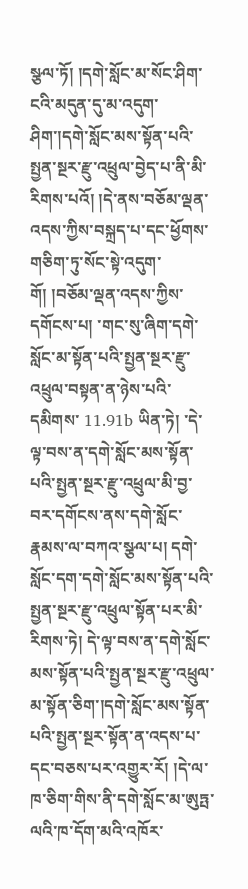སྩལ་ཏོ། །དགེ་སློང་མ་སོང་ཤིག་ངའི་མདུན་དུ་མ་འདུག་ཤིག་།དགེ་སློང་མས་སྟོན་པའི་སྤྱན་སྔར་རྫུ་འཕྲུལ་བྱེད་པ་ནི་མི་རིགས་པའོ། །དེ་ནས་བཅོམ་ལྡན་འདས་ཀྱིས་བསྐྲད་པ་དང་ཕྱོགས་གཅིག་ཏུ་སོང་སྟེ་འདུག་གོ། །བཅོམ་ལྡན་འདས་ཀྱིས་དགོངས་པ། ་གང་སུ་ཞིག་དགེ་སློང་མ་སྟོན་པའི་སྤྱན་སྔར་རྫུ་འཕྲུལ་བསྟན་ན་ཉེས་པའི་དམིགས་ 11.91b ཡིན་ཏེ། ་དེ་ལྟ་བས་ན་དགེ་སློང་མས་སྟོན་པའི་སྤྱན་སྔར་རྫུ་འཕྲུལ་མི་བྱ་བར་དགོངས་ནས་དགེ་སློང་རྣམས་ལ་བཀའ་སྩལ་པ། དགེ་སློང་དག་དགེ་སློང་མས་སྟོན་པའི་སྤྱན་སྔར་རྫུ་འཕྲུལ་སྟོན་པར་མི་རིགས་ཏེ། དེ་ལྟ་བས་ན་དགེ་སློང་མས་སྟོན་པའི་སྤྱན་སྔར་རྫུ་འཕྲུལ་མ་སྟོན་ཅིག་།དགེ་སློང་མས་སྟོན་པའི་སྤྱན་སྔར་སྟོན་ན་འདས་པ་དང་བཅས་པར་འགྱུར་རོ། །དེ་ལ་ཁ་ཅིག་གིས་ནི་དགེ་སློང་མ་ཨུཏྤ་ལའི་ཁ་དོག་མའི་འཁོར་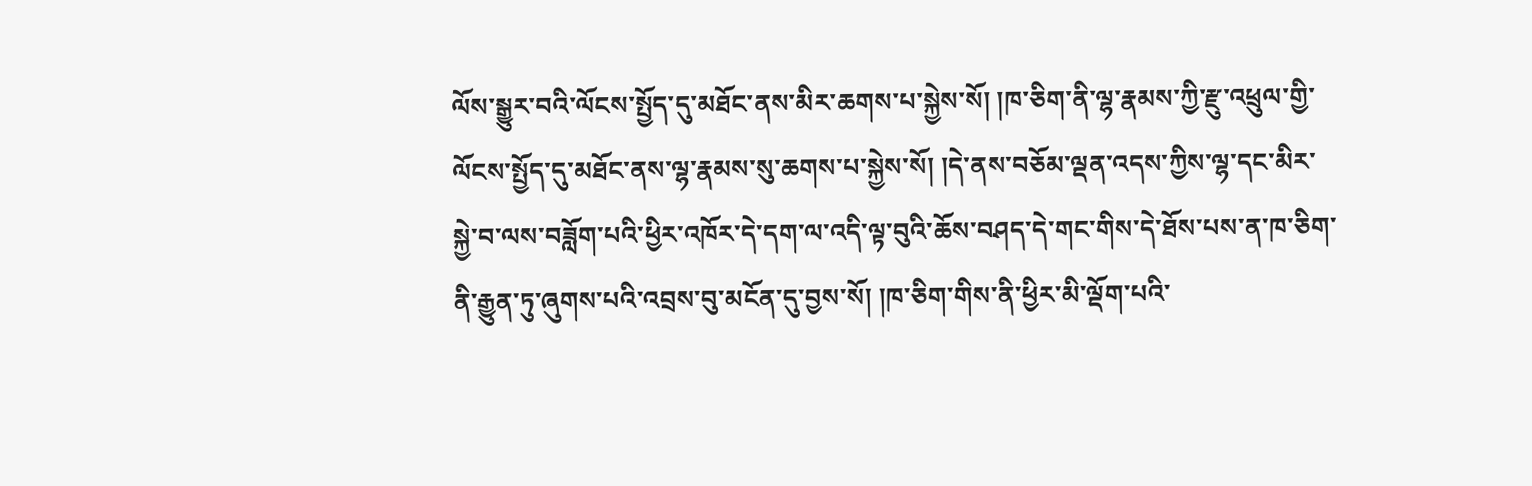ལོས་སྒྱུར་བའི་ལོངས་སྤྱོད་དུ་མཐོང་ནས་མིར་ཆགས་པ་སྐྱེས་སོ། །ཁ་ཅིག་ནི་ལྷ་རྣམས་ཀྱི་རྫུ་འཕྲུལ་གྱི་ལོངས་སྤྱོད་དུ་མཐོང་ནས་ལྷ་རྣམས་སུ་ཆགས་པ་སྐྱེས་སོ། །དེ་ནས་བཅོམ་ལྡན་འདས་ཀྱིས་ལྷ་དང་མིར་སྐྱེ་བ་ལས་བཟློག་པའི་ཕྱིར་འཁོར་དེ་དག་ལ་འདི་ལྟ་བུའི་ཆོས་བཤད་དེ་གང་གིས་དེ་ཐོས་པས་ན་ཁ་ཅིག་ནི་རྒྱུན་ཏུ་ཞུགས་པའི་འབྲས་བུ་མངོན་དུ་བྱས་སོ། །ཁ་ཅིག་གིས་ནི་ཕྱིར་མི་ལྡོག་པའི་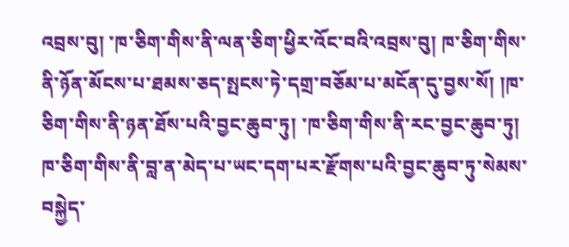འབྲས་བུ། ་ཁ་ཅིག་གིས་ནི་ལན་ཅིག་ཕྱིར་འོང་བའི་འབྲས་བུ། ཁ་ཅིག་གིས་ནི་ཉོན་མོངས་པ་ཐམས་ཅད་སྤངས་ཏེ་དགྲ་བཅོམ་པ་མངོན་དུ་བྱས་སོ། །ཁ་ཅིག་གིས་ནི་ཉན་ཐོས་པའི་བྱང་ཆུབ་ཏུ། ་ཁ་ཅིག་གིས་ནི་རང་བྱང་ཆུབ་ཏུ། ཁ་ཅིག་གིས་ནི་བླ་ན་མེད་པ་ཡང་དག་པར་རྫོགས་པའི་བྱང་ཆུབ་ཏུ་སེམས་བསྐྱེད་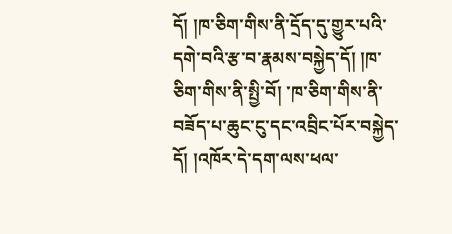དོ། །ཁ་ཅིག་གིས་ནི་དྲོད་དུ་གྱུར་པའི་དགེ་བའི་རྩ་བ་རྣམས་བསྐྱེད་དོ། །ཁ་ཅིག་གིས་ནི་སྤྱི་བོ། ་ཁ་ཅིག་གིས་ནི་བཟོད་པ་ཆུང་ངུ་དང་འབྲིང་པོར་བསྐྱེད་དོ། །འཁོར་དེ་དག་ལས་ཕལ་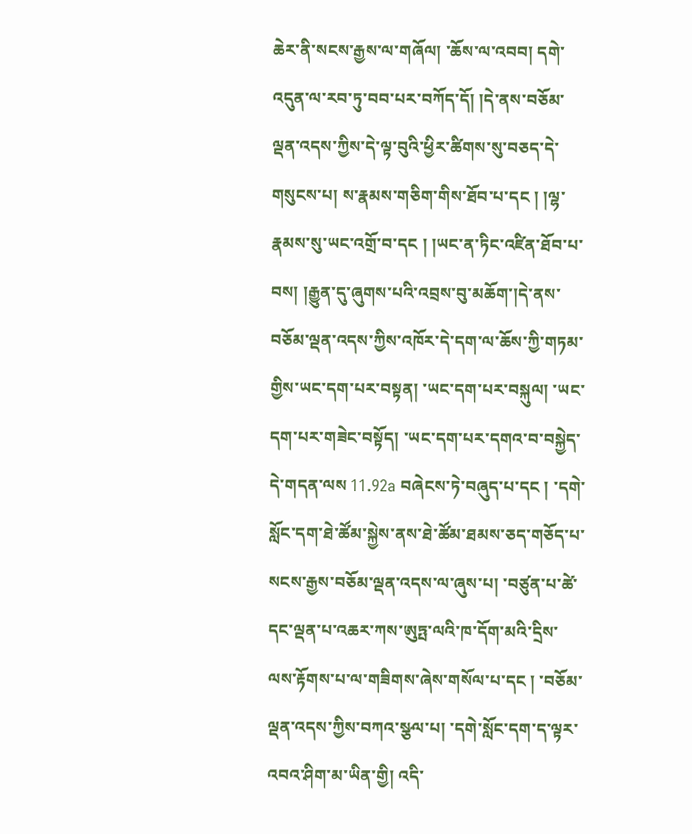ཆེར་ནི་སངས་རྒྱས་ལ་གཞོལ། ་ཆོས་ལ་འབབ། དགེ་འདུན་ལ་རབ་ཏུ་བབ་པར་བཀོད་དོ། །དེ་ནས་བཅོམ་ལྡན་འདས་ཀྱིས་དེ་ལྟ་བུའི་ཕྱིར་ཚིགས་སུ་བཅད་དེ་གསུངས་པ། ས་རྣམས་གཅིག་གིས་ཐོབ་པ་དང ། །ལྷ་རྣམས་སུ་ཡང་འགྲོ་བ་དང ། །ཡང་ན་ཏིང་འཛིན་ཐོབ་པ་བས། །རྒྱུན་དུ་ཞུགས་པའི་འབྲས་བུ་མཆོག་།དེ་ནས་བཅོམ་ལྡན་འདས་ཀྱིས་འཁོར་དེ་དག་ལ་ཆོས་ཀྱི་གཏམ་གྱིས་ཡང་དག་པར་བསྟན། ་ཡང་དག་པར་བསྐུལ། ་ཡང་དག་པར་གཟེང་བསྟོད། ་ཡང་དག་པར་དགའ་བ་བསྐྱེད་དེ་གདན་ལས 11.92a བཞེངས་ཏེ་བཞུད་པ་དང ། ་དགེ་སློང་དག་ཐེ་ཚོམ་སྐྱེས་ནས་ཐེ་ཚོམ་ཐམས་ཅད་གཅོད་པ་སངས་རྒྱས་བཅོམ་ལྡན་འདས་ལ་ཞུས་པ། ་བཙུན་པ་ཚེ་དང་ལྡན་པ་འཆར་ཀས་ཨུཏྤ་ལའི་ཁ་དོག་མའི་དྲིས་ལས་རྟོགས་པ་ལ་གཟིགས་ཞེས་གསོལ་པ་དང ། ་བཅོམ་ལྡན་འདས་ཀྱིས་བཀའ་སྩལ་པ། ་དགེ་སློང་དག་ད་ལྟར་འབའ་ཤིག་མ་ཡིན་གྱི། འདི་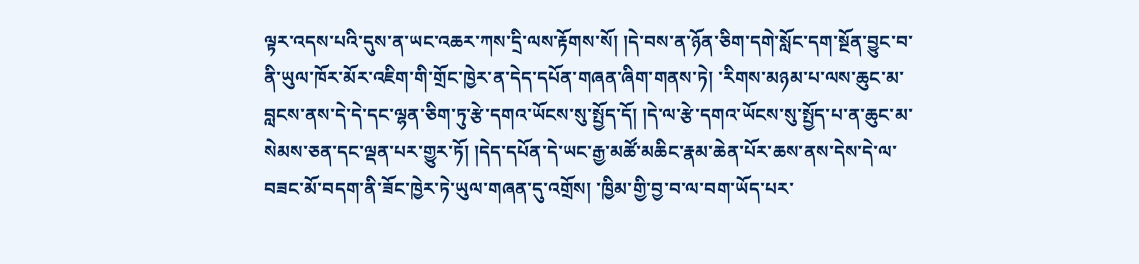ལྟར་འདས་པའི་དུས་ན་ཡང་འཆར་ཀས་དྲི་ལས་རྟོགས་སོ། །དེ་བས་ན་ཉོན་ཅིག་དགེ་སློང་དག་སྔོན་བྱུང་བ་ནི་ཡུལ་ཁོར་མོར་འཇིག་གི་གྲོང་ཁྱེར་ན་དེད་དཔོན་གཞན་ཞིག་གནས་ཏེ། ་རིགས་མཉམ་པ་ལས་ཆུང་མ་བླངས་ནས་དེ་དེ་དང་ལྷན་ཅིག་ཏུ་རྩེ་དགའ་ཡོངས་སུ་སྤྱོད་དོ། །དེ་ལ་རྩེ་དགའ་ཡོངས་སུ་སྤྱོད་པ་ན་ཆུང་མ་སེམས་ཅན་དང་ལྡན་པར་གྱུར་ཏོ། །དེད་དཔོན་དེ་ཡང་རྒྱ་མཚོ་མཆིང་རྣམ་ཆེན་པོར་ཆས་ནས་དེས་དེ་ལ་བཟང་མོ་བདག་ནི་ཟོང་ཁྱེར་ཏེ་ཡུལ་གཞན་དུ་འགྲོས། ་ཁྱིམ་གྱི་བྱ་བ་ལ་བག་ཡོད་པར་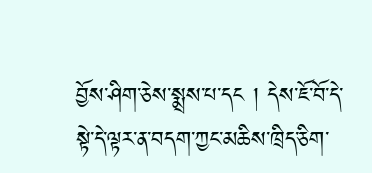བྱོས་ཤིག་ཅེས་སྨྲས་པ་དང ། དེས་ཇོ་བོ་དེ་སྟེ་དེ་ལྟར་ན་བདག་ཀྱང་མཆིས་ཁྲིད་ཅིག་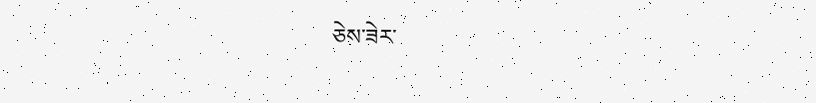ཅེས་ཟེར་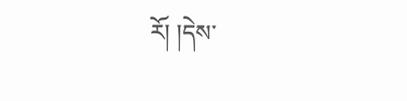རོ། །དེས་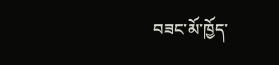བཟང་མོ་ཁྱོད་